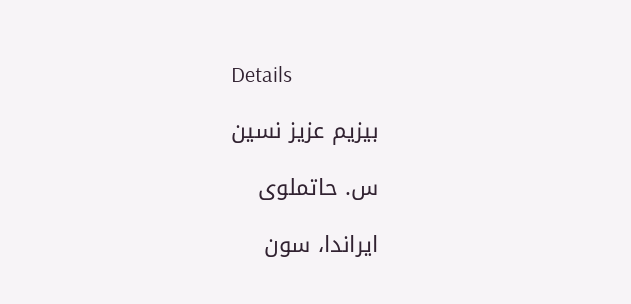Details

بیزیم عزیز نسین

س. حاتملوی

ایراندا، سون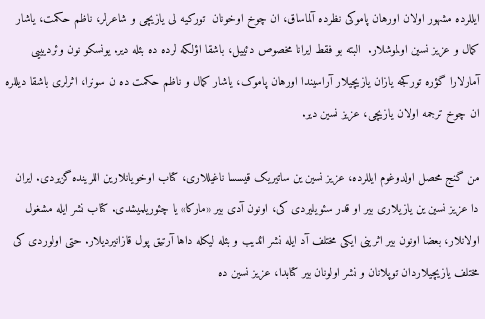ایللرده مشهور اولان اورهان پاموکی نظرده آلماساق، ان چوخ اوخونان  تورکیه لی یازیچی و شاعرلر، ناظم حکمت، یاشار کمال و عزیز نسین اولموشلار.  البته بو فقط ایرانا مخصوص دئییل، باشقا اؤلکه لرده ده بئله دیر. یونسکو نون وئردیییی آمارلارا گؤره تورکجه یازان یازیچیلار آراسیندا اورهان پاموک، یاشار کمال و ناظم حکمت ده ن سونرا، اثرلری باشقا دیللره ان چوخ ترجمه اولان یازیچی، عزیز نسین دیر.

من گنج محصل اولدوغوم ایللرده، عزیز نسین ین ساتیریک قیسسا ناغیللاری، کتاب اوخویانلارین اللرینده گزیردی. ایران دا عزیز نسین ین یازیلاری بیر او قدر سئویلیردی کی، اونون آدی بیر «مارکا» یا چئوریلمیشدی. کتاب نشر ایله مشغول اولانلار، بعضا اونون بیر اثرینی ایکی مختلف آد ایله نشر ائدیب و بئله لیکله داها آرتیق پول قازانیردیلار. حتی اولوردی کی مختلف یازیچیلاردان توپلانان و نشر اولونان بیر کتابدا، عزیز نسین ده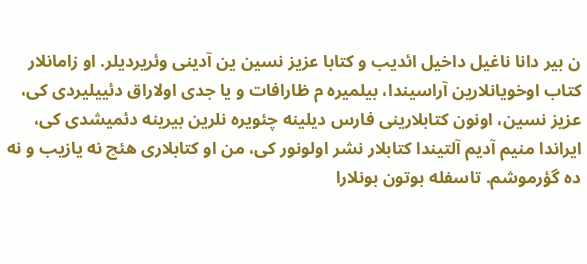ن بیر دانا ناغیل داخیل ائدیب و کتابا عزیز نسین ین آدینی وئریردیلر. او زامانلار کتاب اوخویانلارین آراسیندا، بیلمیره م ظارافات و یا جدی اولاراق دئییلیردی کی، عزیز نسین، اونون کتابلارینی فارس دیلینه چئویره نلرین بیرینه دئمیشدی کی، ایراندا منیم آدیم آلتیندا کتابلار نشر اولونور کی، من او کتابلاری هئچ نه یازیب و نه ده گؤرموشم. تاسفله بوتون بونلارا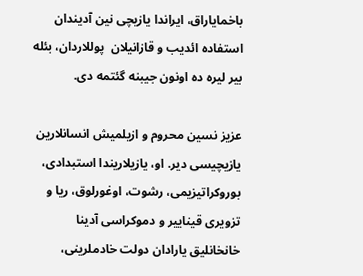باخمایاراق، ایراندا یازیچی نین آدیندان استفاده ائدیب و قازانیلان  پوللاردان، بئله بیر لیره ده اونون جیبنه گئتمه دی.

عزیز نسین محروم و ازیلمیش انسانلارین یازیچیسی دیر. او، یازیلاریندا استبدادی، بوروکراتیزیمی، رشوت، اوغورلوق، ریا و تزویری قیناییر و دموکراسی آدینا خانخانلیق یارادان دولت خادملرینی،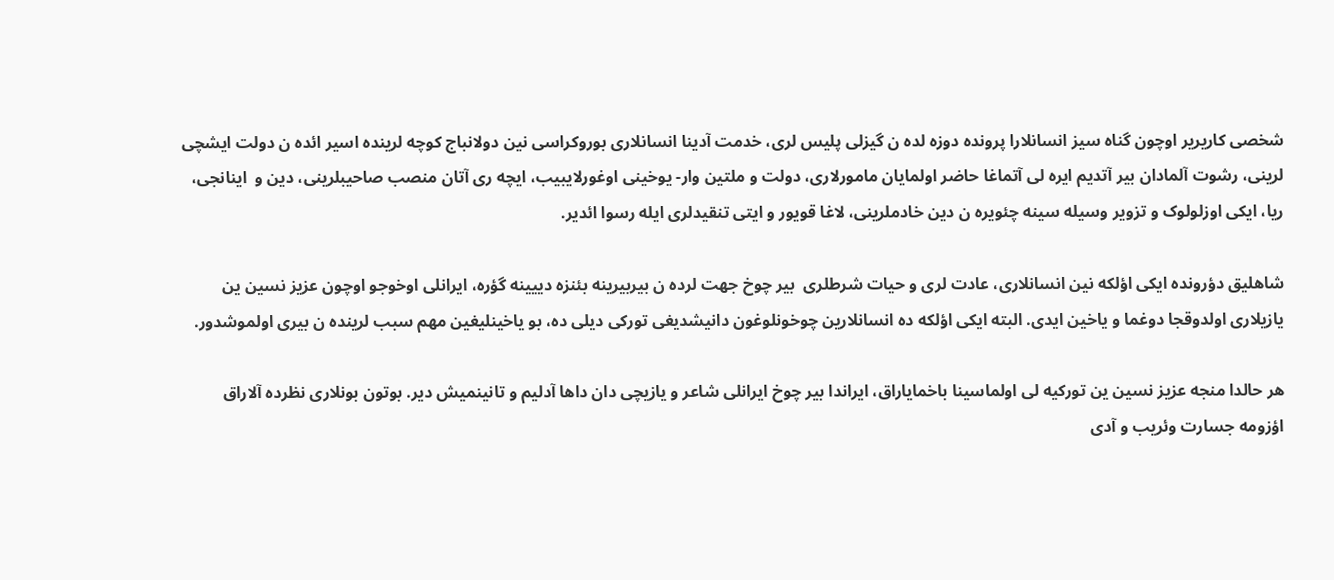شخصی کاریریر اوچون گناه سیز انسانلارا پرونده دوزه لده ن گیزلی پلیس لری، خدمت آدینا انسانلاری بوروکراسی نین دولانباج کوچه لرینده اسیر ائده ن دولت ایشچی لرینی، رشوت آلمادان بیر آتدیم ایره لی آتماغا حاضر اولمایان مامورلاری، دولت و ملتین وار- یوخینی اوغورلایبیب، ایچه ری آتان منصب صاحیبلرینی، دین و  اینانجی، ریا، ایکی اوزلولوک و تزویر وسیله سینه چئویره ن دین خادملرینی، لاغا قویور و ایتی تنقیدلری ایله رسوا ائدیر.

شاهلیق دؤرونده ایکی اؤلکه نین انسانلاری، عادت لری و حیات شرطلری  بیر چوخ جهت لرده ن بیربیرینه بئنزه دییینه گؤره، ایرانلی اوخوجو اوچون عزیز نسین ین یازیلاری اولدوقجا دوغما و یاخین ایدی. البته ایکی اؤلکه ده انسانلارین چوخونلوغون دانیشدیغی تورکی دیلی ده، بو یاخینلیغین مهم سبب لرینده ن بیری اولموشدور.

هر حالدا منجه عزیز نسین ین تورکیه لی اولماسینا باخمایاراق، ایراندا بیر چوخ ایرانلی شاعر و یازیچی دان داها آدلیم و تانینمیش دیر. بوتون بونلاری نظرده آلاراق اؤزومه جسارت وئریب و آدی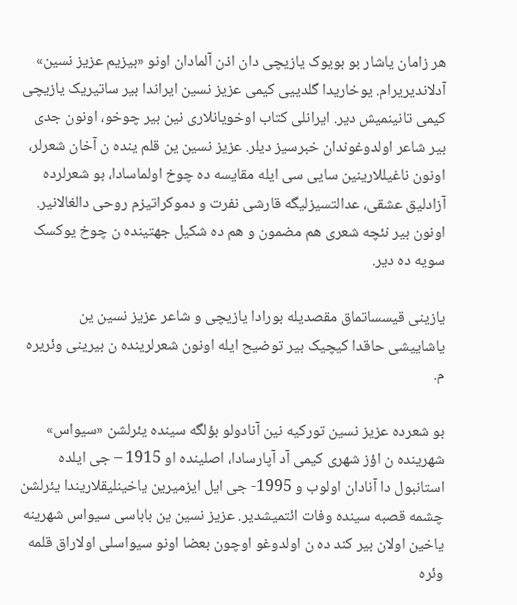هر زامان یاشار بو بویوک یازیچی دان اذن آلمادان اونو «بیزیم عزیز نسین» آدلاندیریرام. یوخاریدا گلدییی کیمی عزیز نسین ایراندا بیر ساتیریک یازیچی کیمی تانینمیش دیر. ایرانلی کتاب اوخویانلاری نین بیر چوخو، اونون جدی بیر شاعر اولدوغوندان خبرسیز دیلر. عزیز نسین ین قلم ینده ن آخان شعرلر، اونون ناغیللارینین سایی سی ایله مقایسه ده چوخ اولماسادا، بو شعرلرده آزادلیق عشقی، عدالتسیزلیگه قارشی نفرت و دموکراتیزم روحی دالغالانیر. اونون بیر نئچه شعری هم مضمون و هم ده شکیل جهتینده ن چوخ یوکسک سویه ده دیر.

یازینی قیسساتماق مقصدیله بورادا یازیچی و شاعر عزیز نسین ین یاشاییشی حاقدا کیچیک بیر توضیح ایله اونون شعرلرینده ن بیرینی وئریره م.

بو شعرده عزیز نسین تورکیه نین آنادولو بؤلگه سینده یئرلشن «سیواس» شهرینده ن اؤز شهری کیمی آد آپارسادا، اصلینده او 1915 – جی ایلده استانبول دا آنادان اولوب و 1995- جی ایل ایزمیرین یاخینلیقلاریندا یئرلشن چشمه قصبه سینده وفات ائتمیشدیر. عزیز نسین ین باباسی سیواس شهرینه یاخین اولان بیر کند ده ن اولدوغو اوچون بعضا اونو سیواسلی اولاراق قلمه وئره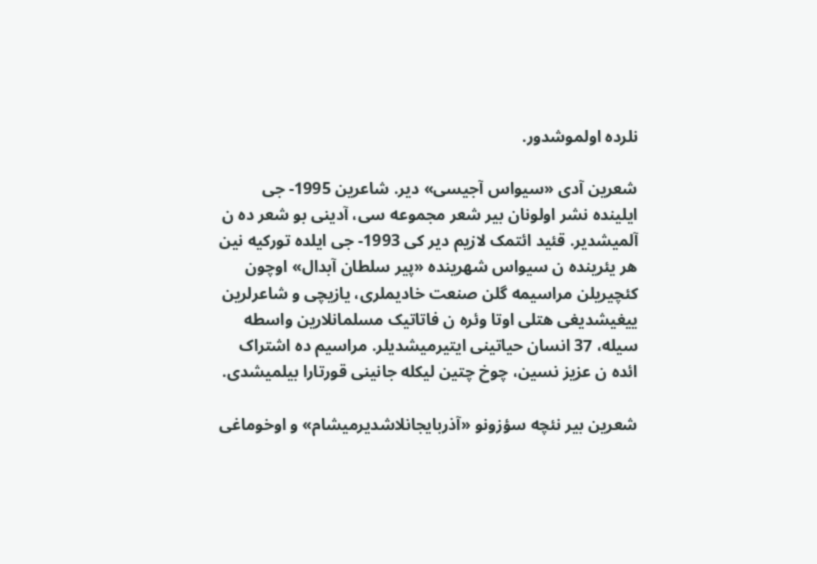نلرده اولموشدور.

شعرین آدی «سیواس آجیسی» دیر. شاعرین 1995- جی ایلینده نشر اولونان بیر شعر مجموعه سی، آدینی بو شعر ده ن آلمیشدیر. قئید ائتمک لازیم دیر کی 1993- جی ایلده تورکیه نین هر یئرینده ن سیواس شهرینده «پیر سلطان آبدال» اوچون کئچیریلن مراسیمه گلن صنعت خادیملری، یازیچی و شاعرلرین ییغیشدیغی هتلی اوتا وئره ن فاتاتیک مسلمانلارین واسطه سیله، 37 انسان حیاتینی ایتیرمیشدیلر. مراسیم ده اشتراک ائده ن عزیز نسین، چوخ چتین لیکله جانینی قورتارا بیلمیشدی.

شعرین بیر نئچه سؤزونو «آذربایجانلاشدیرمیشام» و اوخوماغی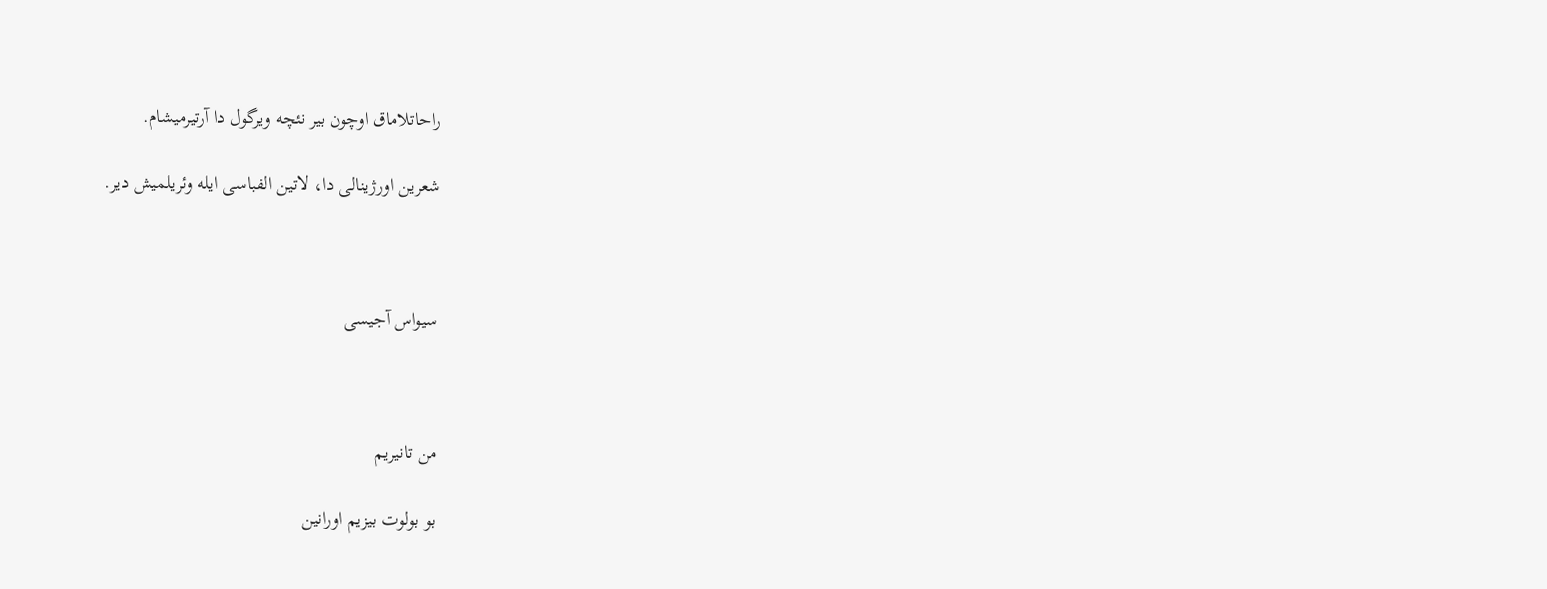راحاتلاماق اوچون بیر نئچه ویرگول دا آرتیرمیشام.

شعرین اورژینالی دا، لاتین الفباسی ایله وئریلمیش دیر.



سیواس آجیسی



من تانیریم

بو بولوت بیزیم اورانین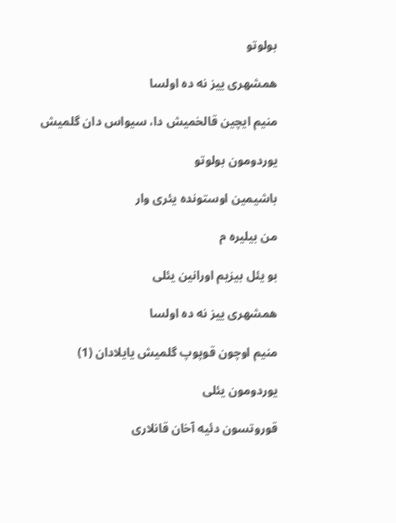بولوتو

همشهری ییز نه ده اولسا

منیم ایچین قالخمیش دا، سیواس دان گلمیش

یوردومون بولوتو

باشیمین اوستونده یئری وار

من بیلیره م

بو یئل بیزیم اورانین یئلی

همشهری ییز نه ده اولسا

منیم اوچون قوپوپ گلمیش یایلادان (1)

یوردومون یئلی

قوروتسون دئیه آخان قانلاری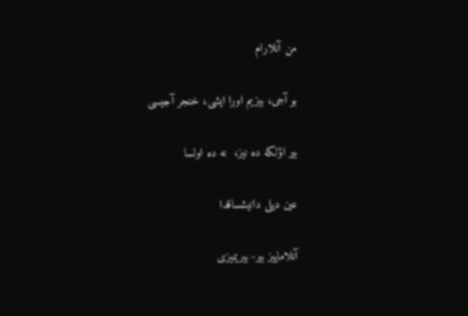من آنلارام

بو آجی، بیزیم اورا ایشی، خنجر آجیسی

بیر اؤلکه ده نیز،  نه ده اولسا

عین دیلی دانیشساقدا

آنلاماییز بیر- بیریمیزی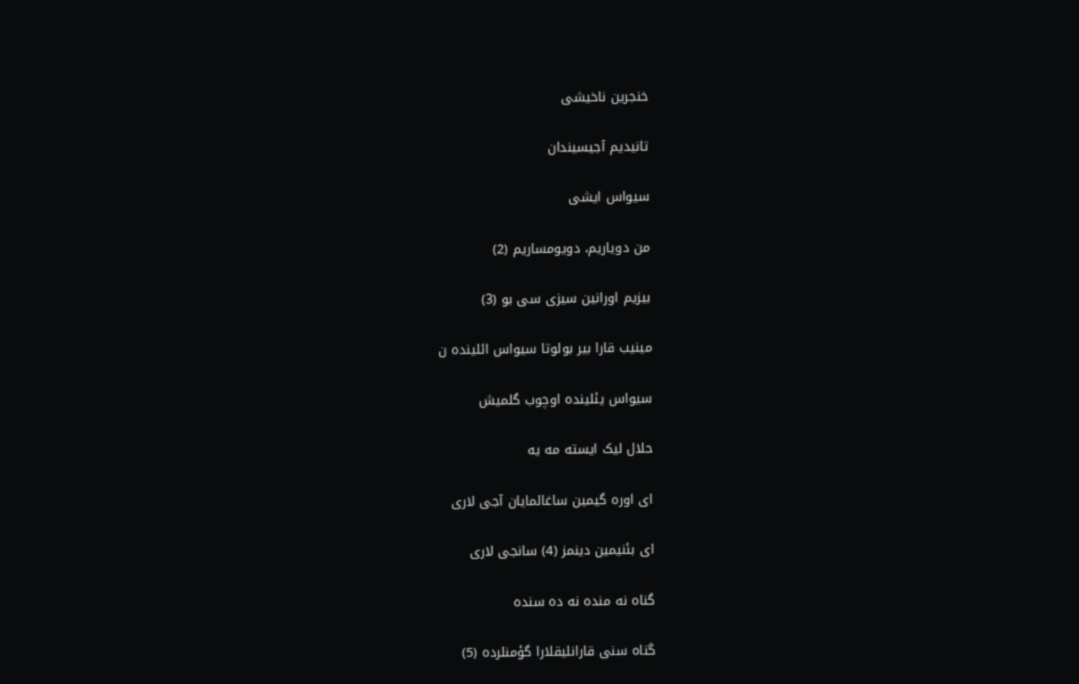خنجرین ناخیشی

تانیدیم آجیسیندان

سیواس ایشی

من دویاریم، دویومساریم (2)

بیزیم اورانین سیزی سی بو (3)

مینیب قارا بیر بولوتا سیواس ائلینده ن

سیواس یئلینده اوچوب گلمیش

حلال لیک ایسته مه یه

ای اوره گیمین ساغالمایان آجی لاری

ای بئنیمین دینمز (4) سانجی لاری

گناه نه منده نه ده سنده

گناه سنی قارانلیقلارا گؤمنلرده (5)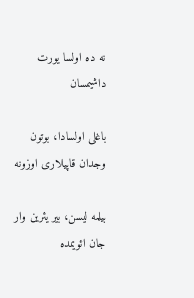نه ده اولسا یورت داشیمسان

باغلی اولسادا، بوتون وجدان قاپیلاری اوزونه

بیلمه لیسن، بیر یئرین وار جان ائویمده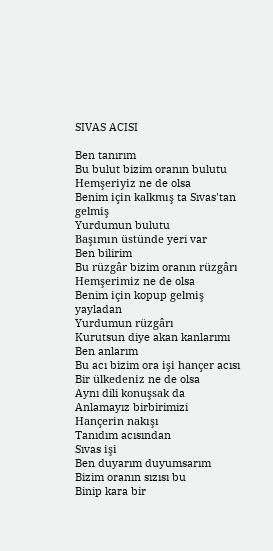SIVAS ACISI

Ben tanırım
Bu bulut bizim oranın bulutu
Hemşeriyiz ne de olsa
Benim için kalkmış ta Sıvas'tan gelmiş
Yurdumun bulutu
Başımın üstünde yeri var
Ben bilirim
Bu rüzgâr bizim oranın rüzgârı
Hemşerimiz ne de olsa
Benim için kopup gelmiş yayladan
Yurdumun rüzgârı
Kurutsun diye akan kanlarımı
Ben anlarım
Bu acı bizim ora işi hançer acısı
Bir ülkedeniz ne de olsa
Aynı dili konuşsak da
Anlamayız birbirimizi
Hançerin nakışı
Tanıdım acısından
Sıvas işi
Ben duyarım duyumsarım
Bizim oranın sızısı bu
Binip kara bir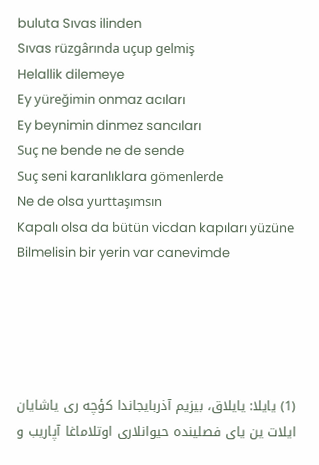buluta Sıvas ilinden
Sıvas rüzgârında uçup gelmiş
Helallik dilemeye
Ey yüreğimin onmaz acıları
Ey beynimin dinmez sancıları
Suç ne bende ne de sende
Suç seni karanlıklara gömenlerde
Ne de olsa yurttaşımsın
Kapalı olsa da bütün vicdan kapıları yüzüne
Bilmelisin bir yerin var canevimde





(1) یایلا: یایلاق، بیزیم آذربایجاندا کؤچه ری یاشایان ایلات ین یای فصلینده حیوانلاری اوتلاماغا آپاریب و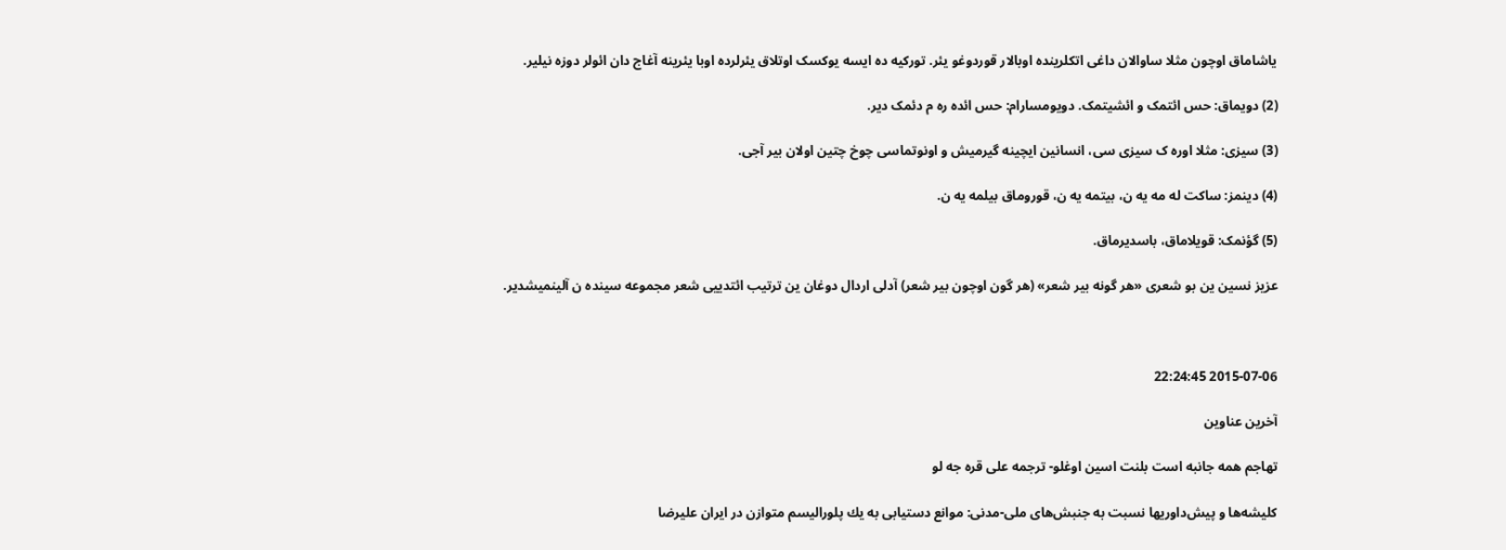یاشاماق اوچون مثلا ساوالان داغی اتکلرینده اوبالار قوردوغو یئر. تورکیه ده ایسه یوکسک اوتلاق یئرلرده اوبا یئرینه آغاج دان ائولر دوزه نیلیر.

(2) دویماق: حس ائتمک و ائشیتمک. دویومسارام: حس ائده ره م دئمک دیر.

(3) سیزی: مثلا اوره ک سیزی سی، انسانین ایچینه گیرمیش و اونوتماسی چوخ چتین اولان بیر آجی.

(4) دینمز: ساکت له مه یه ن، بیتمه یه ن، قوروماق بیلمه یه ن.

(5) گؤنمک: قویلاماق، باسدیرماق.

عزیز نسین ین بو شعری «هر گونه بیر شعر» (هر گون اوچون بیر شعر) آدلی اردال دوغان ین ترتیب ائتدییی شعر مجموعه سینده ن آلینمیشدیر.



2015-07-06 22:24:45

آخرین عناوین

تهاجم همه جانبه است بلنت اسین اوغلو- ترجمه علی قره جه لو

کلیشه‌ها و پیش‌داوریها نسبت به جنبش‌های ملی-مدنی: موانع دستيابى به يك پلوراليسم متوازن در ایران علیرضا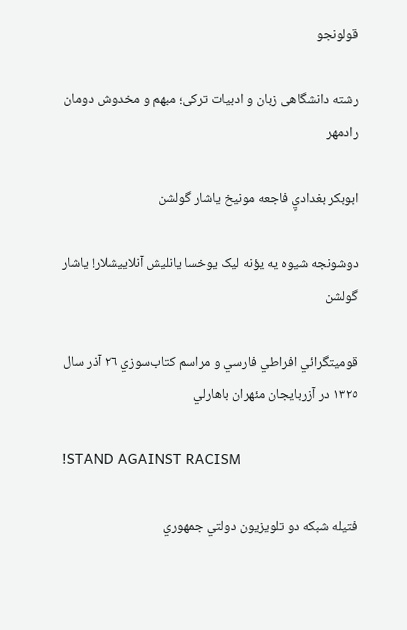قولونجو

رشته دانشگاهی زبان و ادبیات ترکی؛ مبهم و مخدوش دومان رادمهر

ابوبکر بغداديٍ فاجعه مونيخ یاشار گولشن

دوشونجه شیوه یه یؤنه لیک یوخسا یانلیش آنلاییشلار! یاشار گولشن

قوميتگرائي افراطي فارسي و مراسم کتاب‌سوزي ٢٦ آذر سال ١٣٢٥ در آزربايجان مئهران باهارلي

!STAND AGAINST RACISM

فتيله شبکه دو تلويزيون دولتي جمهوري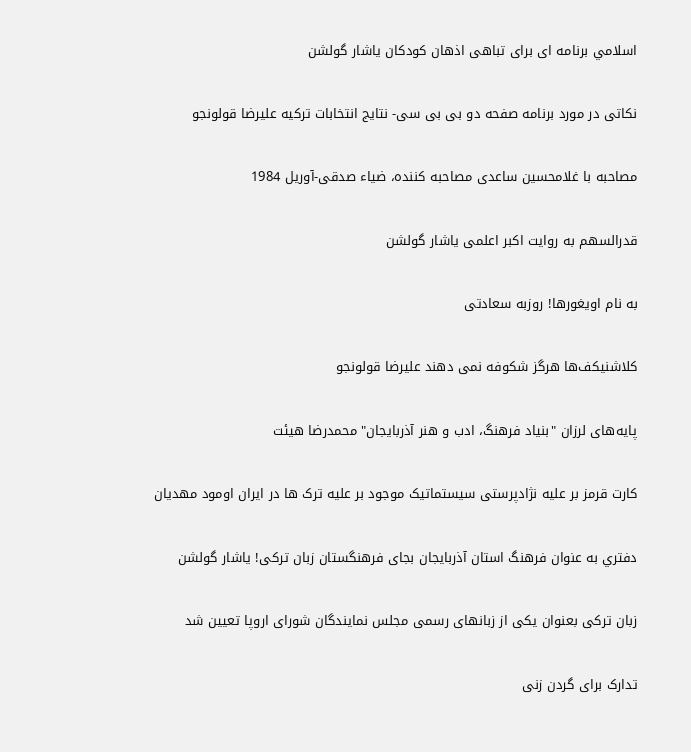اسلامي برنامه ای برای تباهی اذهان کودکان یاشار گولشن

نکاتی در مورد برنامه صفحه دو بی بی سی- نتایج انتخابات ترکیه علیرضا قولونجو

مصاحبه با غلامحسین ساعدی مصاحبه کننده، ضیاء صدقی-آوریل 1984

قدرالسهم به روایت اکبر اعلمی یاشار گولشن

به نام اویغورها! روزبه سعادتی

کلاشنیکف‌ها هرگز شکوفه نمی دهند علیرضا قولونجو

پایه‌های لرزان "بنیاد فرهنگ، ادب و هنر آذربایجان" محمدرضا هیئت

کارت قرمز بر علیه نژادپرستی سیستماتیک موجود بر علیه ترک ها در ایران اومود مهدیان

دفتري به عنوان فرهنگ استان آذربايجان بجای فرهنگستان زبان ترکی! یاشار گولشن

زبان ترکی بعنوان یکی از زبانهای رسمی مجلس نمایندگان شورای اروپا تعیین شد

تدارک برای گردن زنی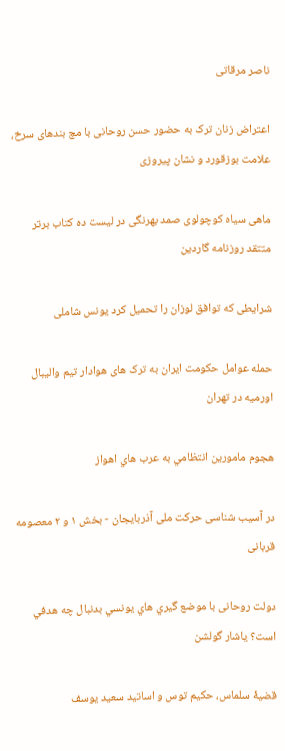ناصر مرقاتی

اعتراض زنان ترک به حضور حسن روحانی با مچ بندهای سرخ، علامت بوزقورد و نشان پیروزی

ماهی سیاه کوچولوی صمد بهرنگی در لیست ده کتاب برتر متتقد روزنامه گاردین

شرایطی که توافق لوزان را تحمیل کرد یونس شاملی

حمله عوامل حکومت ايران به ترک های هوادار تیم والیبال اورمیه در تهران

هجوم مامورين انتظامي به عرب هاي اهواز

در آسيب شناسى حركت ملى آذربايجان - بخش ١ و ٢ معصومه قربانى

دولت روحانی با موضع گيري هاي يونسي بدنبال چه هدفي است؟ یاشار گولشن

قضیۀ سلماس، حکیم توس و اساتید سعید یوسف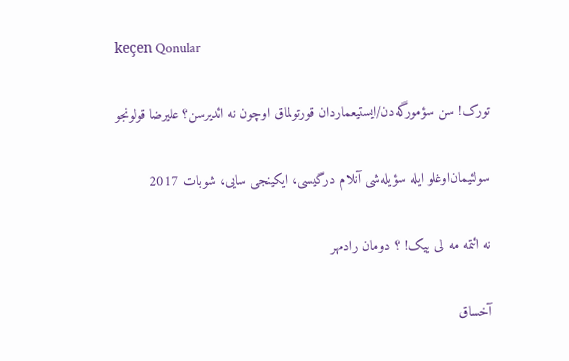keçen Qonular

تورک! سن سؤمورگه‌دن/ایستیعماردان قورتولماق اوچون نه ائدیرسن؟ علیرضا قولونجو

سولئیمان‌اوغلو ایله سؤیله‌شی آنلام درگیسی، ایکینجی سایی، شوبات 2017

نه ائتمه مه لی ییک! ؟ دومان رادمهر

آخساق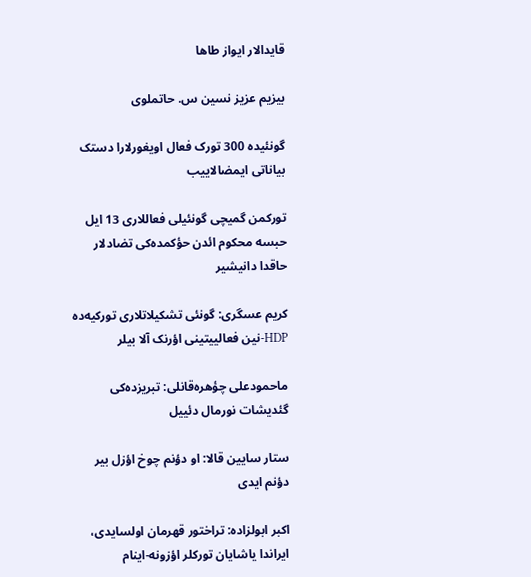قایدالار ایواز طاها

بیزیم عزیز نسین س. حاتملوی

گونئیده 300 تورک فعال اویغورلارا دستک بیاناتی ایمضالاییب

تورکمن گمیچی گونئیلی فعاللاری 13 ایل حبسه محکوم ائدن حؤکمدەکی تضادلار حاقدا دانیشیر

کریم عسگری: گونئی تشکیلاتلاری تورکیەده HDP-نین فعالییتینی اؤرنک آلا بیلر

ماحمودعلی چؤهرەقانلی: تبریزدەکی گئدیشات نورمال دئییل

ستار سایین قالا: او دؤنم چوخ اؤزل بیر دؤنم ایدی

اکبر ابولزاده: تراختور قهرمان اولسایدی، ایراندا یاشایان تورکلر اؤزونە-اینام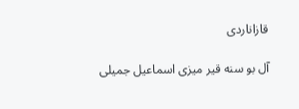قازاناردی

آل بو سنه قير ميزى اسماعیل جمیلی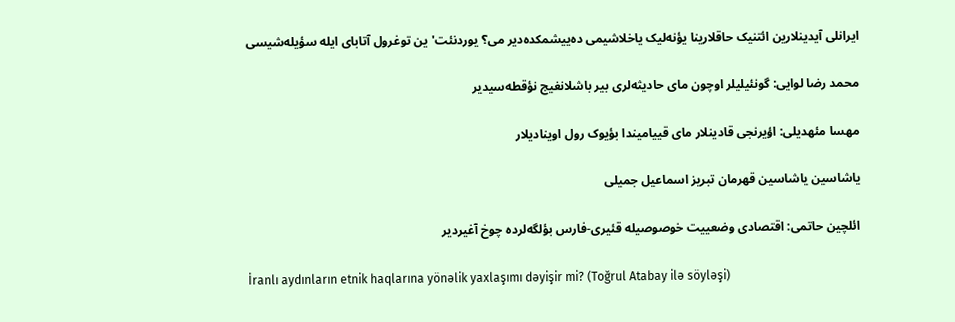ایرانلی آیدینلارین ائتنیک حاقلارینا یؤنه‌لیک یاخلاشیمی ده‌ییشمکده‌دیر می؟ یوردنئت'ین توغرول آتابای ایله سؤیله‌شیسی

محمد رضا لوایی: گونئیلیلر اوچون مای حادیثەلری بیر باشلانغیج نؤقطەسیدیر

مهسا مئهدیلی: اؤیرنجی قادینلار مای قییامیندا بؤیوک رول اوینادیلار

یاشاسین یاشاسین قهرمان تبریز اسماعیل جمیلی

ائلچین حاتمی: اقتصادی وضعییت خوصوصیله قئیری-فارس بؤلگەلرده چوخ آغیردیر

İranlı aydınların etnik haqlarına yönəlik yaxlaşımı dəyişir mi? (Toğrul Atabay ilə söyləşi)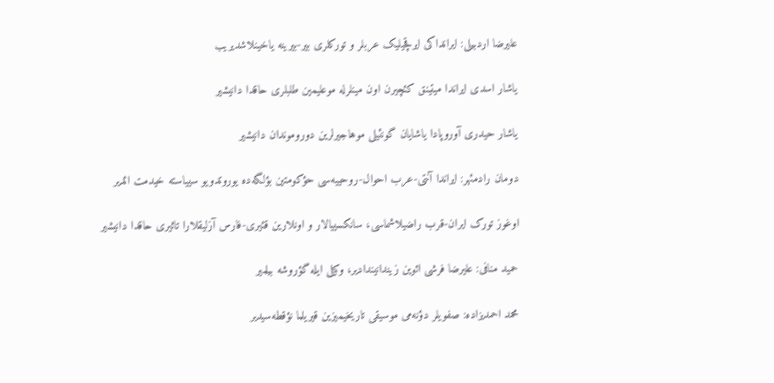علیرضا اردبیلی: ایرانداکی ایرقچیلیک عربلر و تورکلری بیر-بیرینه یاخینلاشدیریب

یاشار اسدی ایراندا میتینق کئچیرن اون مینلرله موعلیمین طلبلری حاقدا دانیشیر

یاشار حیدری آوروپادا یاشایان گونئیلی موهاجیرلرین دوروموندان دانیشیر

دومان رادمئهر: ایراندا آنتی-عرب احوال-روحییەسی حؤکومتین بؤلگەده یوروتدویو سییاسته خیدمت ائدیر

اوغوز تورک ایران-قرب راضیلاشماسی، سانکسییالار و اونلارین قئیری-فارس آزلیقلارا تاثیری حاقدا دانیشیر

حمید منافی: علیرضا فرشی ائوین زیندانیندادیر، وکیلی ایله گؤروشه بیلمیر

محمد احمدیزاده: صفویلر دؤنەمی موسیقی تاریخیمیزین قیریلما نؤقطەسیدیر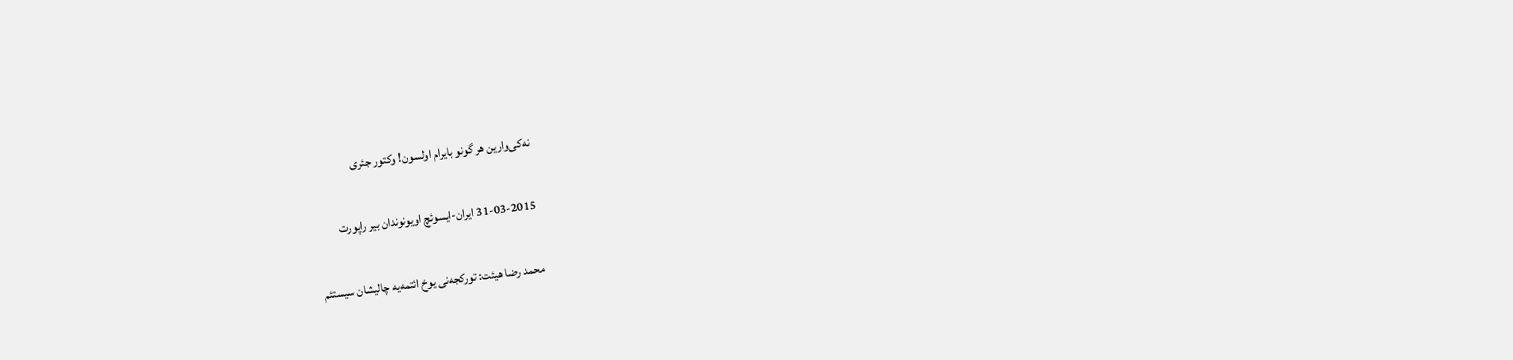نه‌کی‌وارین هر گونو بایرام اولسون! وکتور جئری

31-03-2015 ایران-ایسوئچ اویونوندان بیر راپورت

محمد رضا هیئت: تورکجەنی یوخ ائتمەیه چالیشان سیستئم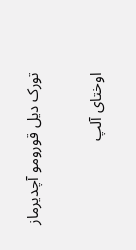تورک دیل قورومو آچدیرماز

اوختای آلپ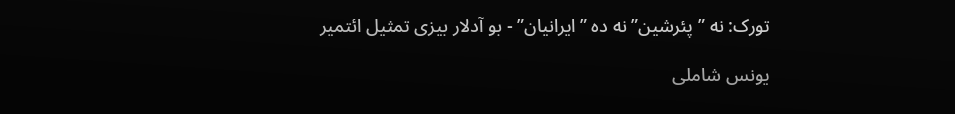تورک: نه ”پئرشین” نه ده ”ایرانیان” - بو آدلار بیزی تمثیل ائتمیر

یونس شاملی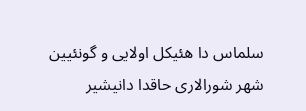سلماس دا هئیکل اولایی و گونئیین شهر شورالاری حاقدا دانیشیر